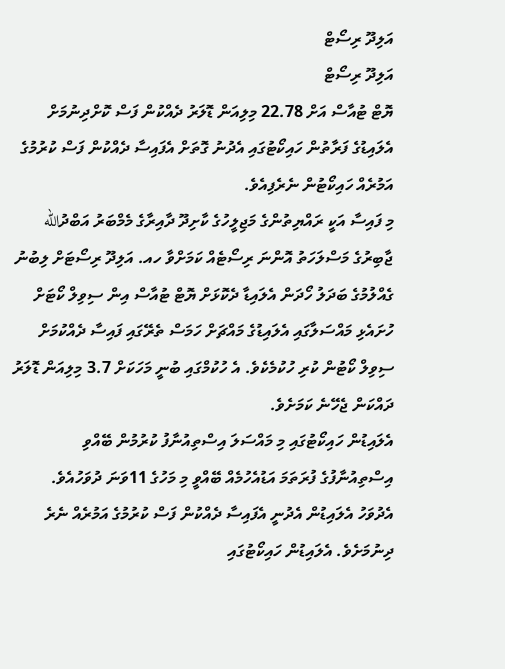އަލިދޫ ރިސޯޓް
އަލިދޫ ރިސޯޓް
ޔޮޓް ޓުއާސް އަށް 22.78 މިލިއަން ޑޮލަރު ދެއްކުން ފަސް ކޮށްދިނުމަށް އެލައިޑުގެ ފަރާތުން ހައިކޯޓުގައި އެދުނު ގޮތަށް އެފައިސާ ދެއްކުން ފަސް ކުރުމުގެ އަމުރެއް ހައިކޯޓުން ނެރެފިއެވެ.
މި ފައިސާ އަކީ ރައްޔިތުންގެ މަޖިލީހުގެ ކާށިދޫ ދާއިރާގެ މެމްބަރު އަބްދުالله ޖާބިރުގެ މަސްލަހަތު އޮންނަ ރިސޯޓެއް ކަމަށްވާ ހއ. އަލިދޫ ރިސޯޓަށް ލިބުނު ގެއްލުމުގެ ބަދަލު ހޯދަން އެލައިޑާ ދެކޮޅަށް ޔޮޓް ޓުއާސް އިން ސިވިލް ކޯޓަށް ހުށައެޅި މައްސަލާގައި އެލައިޑުގެ މައްޗަށް ހަމަސް ތެރޭގައި ފައިސާ ދެއްކުމަށް ސިވިލް ކޯޓުން ކުރި ހުކުމެކެވެ. އެ ހުކުމްގައި ބުނީ މަހަކަށް 3.7 މިލިއަން ޑޮލަރު ދައްކަން ޖެހޭނެ ކަމަށެވެ.
އެލައިޑުން ހައިކޯޓުގައި މި މައްސަލަ އިސްތިއުނާފު ކުރުމުން ބޭއްވި އިސްތިއުނާފުގެ ފުރަތަމަ އަޑުއެހުމެއް ބޭއްވީ މި މަހުގެ 11ވަނަ ދުވަހުއެވެ. އެދުވަހު އެލައިޑުން އެދުނީ އެފައިސާ ދެއްކުން ފަސް ކުރުމުގެ އަމުރެއް ނެރެ ދިނުމަށެވެ. އެލައިޑުން ހައިކޯޓުގައި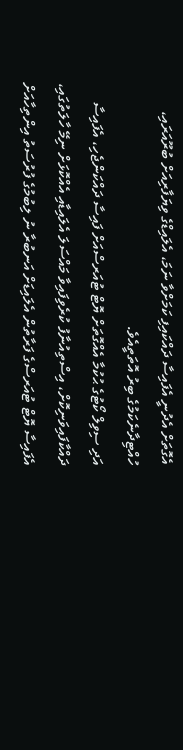އެގޮތަށް އެދުނީ އެފައިސާ ދައްކައިފި ކަމަށްވާ ނަމަ، އެލައިޑްގެ ވިޔަފާރިއަށް ބުރޫއަރައި، ހުއްޓިދާނެކަމުގެ ބިރު އޮތަތީއެވެ.
އަދި ސިވިލް ކޯޓުގެ ޙުކުމާ އެއްގޮތަށް ޔޮޓް ޓުއަރސްއަށް ފައިސާ ދައްކަންޖެހި، އެފައިސާ ދައްކާފައިވަނިކޮށް، އިސްތިއުނާފު ކުރެވިފައިވާ މައްސަލަ އެލައިޑާއި އެއްކޮޅަށް ނިމޭ ހާލަތުގައި، އެފައިސާ ޔޮޓް ޓުއަރސްގެ ފަރާތުން އެލައިޑަށް އަނބުރާ ނު ލިބުމުގެ ފުރުސަތު އިންތިހާއަށް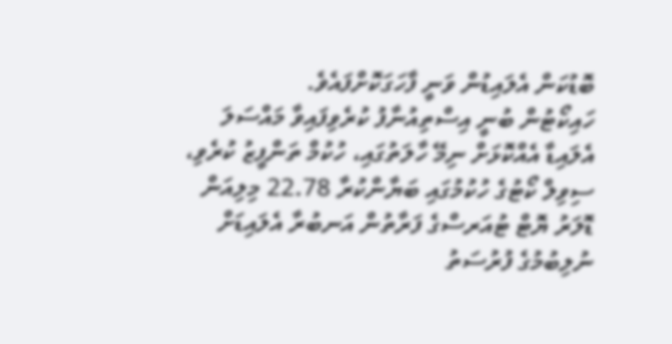ބޮޑުކަން އެލައިޑުން ވަނީ ފާހަގަކޮށްފައެވެ.
ހައިކޯޓުން ބުނީ އިސްތިއުނާފު ކުރެވިފައިވާ މައްސަލަ އެލައިޑާ އެއްކޮޅަށް ނިމޭ ހާލަތުގައި، ހުކުމް ތަންފީޒު ކުރެވި، ސިވިލް ކޯޓުގެ ހުކުމުގައި ބަޔާންކުރާ 22.78 މިލިއަން ޑޮލަރު ޔޮޓް ޓުއަރސްގެ ފަރާތުން އަނބުރާ އެލައިޑަށް ނުލިބުމުގެ ފުރުސަތު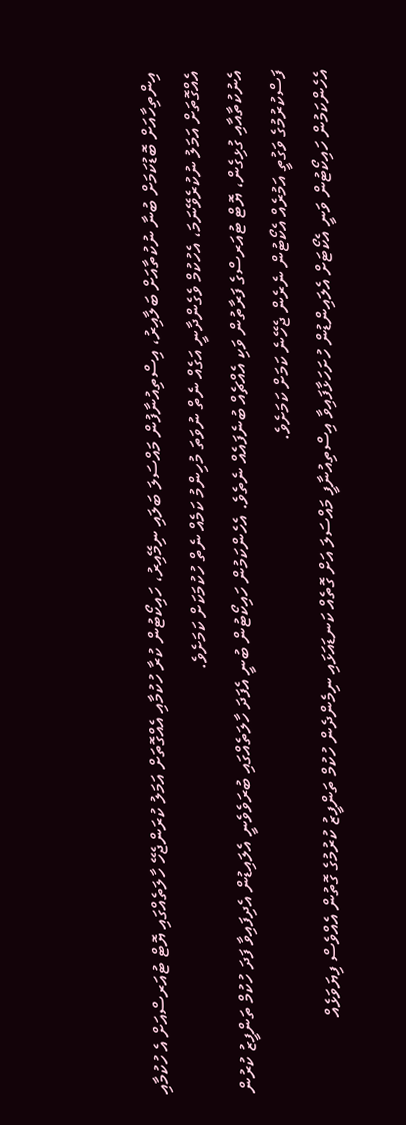އިންތިހާއަށް ބޮޑުކަމަށް ބުނާ ނުކުތާއަށް ބަލާއިރު، އިސްތިއުނާފުން މައްސަލަ ބަލައި ނިމޭއިރު، ހައިކޯޓުން ކުރާ ހުކުމާއި އެއްގޮތަށް އަމަލު ކުރަންޖެހޭ ހާލަތެއްގައި ޔޮޓް ޓުއަރސްއަށް އެ ހުކުމާއި އެއްގޮތަށް އަމަލު ނުކުރެވޭނަމަ، އެހުކުމް ވެގެންދާނީ އަގެއް ނެތް ނުވަތަ މުހިންމު ކަމެއް ނެތް ހުކުމަކަށް ކަމަށެވެ.
އެނުކުތާއާއި ގުޅިގެން، ޔޮޓް ޓުއަރސްގެ ފަރާތުން ވަކި އެއްޗެއް ބުނެފައެއް ނެތެވެ. އެހެންކަމުން ހައިކޯޓުން ބުނީ އެފަދަ ހާލަތެއްގައި ބުރަވެވެނީ އެލައިޑުން އެދިފައިވާ ފަދަ ހުކުމް ތަންފީޒު ކުރުން ފަސްކުރުމުގެ ވަގުތީ އަމުރެއް އެކޯޓުން ނެރެން ޖެހޭނެ ކަމަށް ކަމަށެވެ.
އެހެންކަމުން ހައިކޯޓުން ވަނީ އެކޯޓަށް އެލައިންޑުން ހުށަހަޅާފައިވާ އިސްތިއުނާފީ މައްސަލަ އަށް ގޮތެއް ކަނޑައަޅައި ނިމެންދެން ހުކުމް ތަންފީޒު ކުރުމުގެ ގޮތުން އެއްވެސް ފިޔަވަޅެއް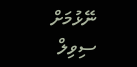ނޭޅުމަށް ސިވިލް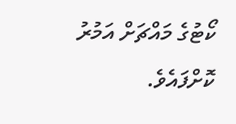ކޯޓުގެ މައްޗަށް އަމުރު ކޮށްފައެވެ.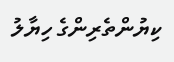ކިޔުންތެރިންގެ ހިޔާލު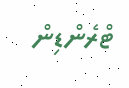ޓްރެންޑިން